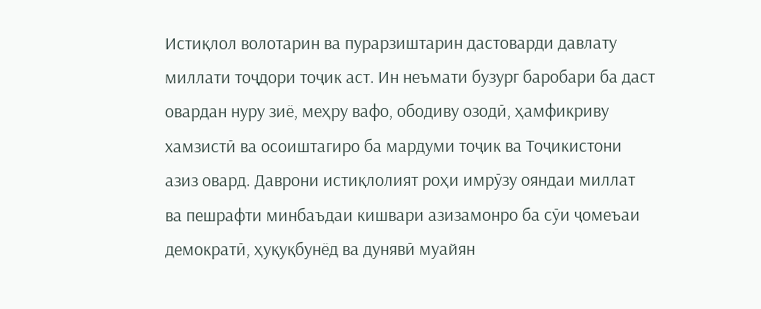Истиқлол волотарин ва пурарзиштарин дастоварди давлату миллати тоҷдори тоҷик аст. Ин неъмати бузург баробари ба даст овардан нуру зиё, меҳру вафо, ободиву озодӣ, ҳамфикриву хамзистӣ ва осоиштагиро ба мардуми тоҷик ва Тоҷикистони азиз овард. Даврони истиқлолият роҳи имрӯзу ояндаи миллат ва пешрафти минбаъдаи кишвари азизамонро ба сӯи ҷомеъаи демократӣ, ҳуқуқбунёд ва дунявӣ муайян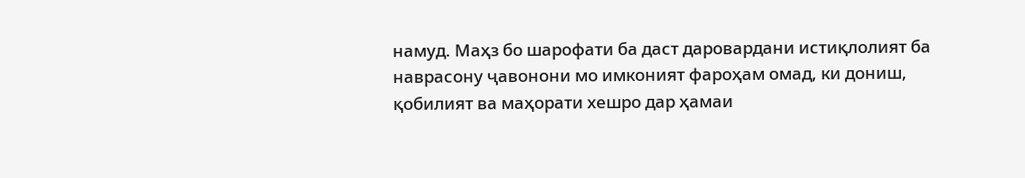намуд. Маҳз бо шарофати ба даст даровардани истиқлолият ба наврасону ҷавонони мо имконият фароҳам омад, ки дониш, қобилият ва маҳорати хешро дар ҳамаи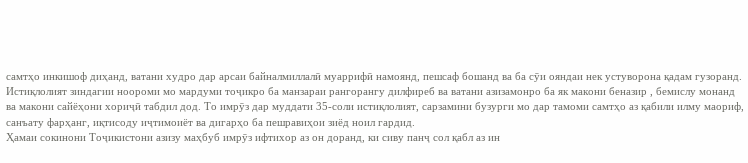самтҳо инкишоф диҳанд, ватани худро дар арсаи байналмиллалӣ муаррифӣ намоянд, пешсаф бошанд ва ба сӯи ояндаи нек устуворона қадам гузоранд.
Истиқлолият зиндагии ноороми мо мардуми тоҷикро ба манзараи рангорангу дилфиреб ва ватани азизамонро ба як макони беназир , бемислу монанд ва макони сайёҳони хориҷӣ табдил дод. То имрӯз дар муддати 35-соли истиқлолият, сарзамини бузурги мо дар тамоми самтҳо аз қабили илму маориф, санъату фарҳанг, иқтисоду иҷтимоиёт ва дигарҳо ба пешравиҳои зиёд ноил гардид.
Ҳамаи сокинони Тоҷикистони азизу маҳбуб имрӯз ифтихор аз он доранд, ки сиву панҷ сол қабл аз ин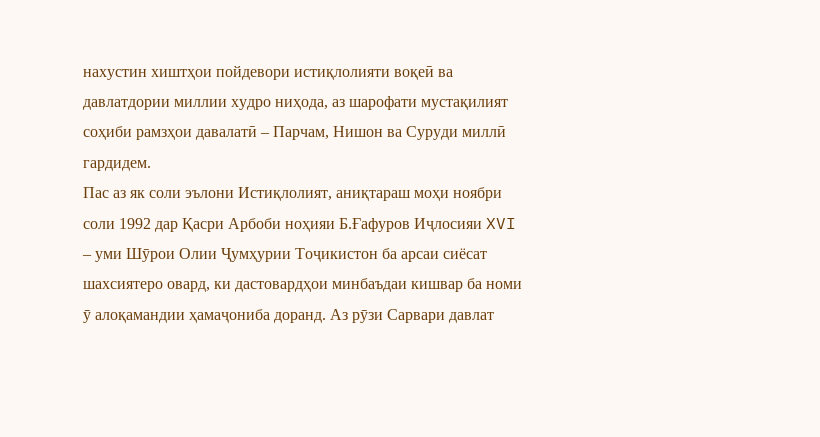нахустин хиштҳои пойдевори истиқлолияти воқеӣ ва давлатдории миллии худро ниҳода, аз шарофати мустақилият соҳиби рамзҳои давалатӣ – Парчам, Нишон ва Суруди миллӣ гардидем.
Пас аз як соли эълони Истиқлолият, аниқтараш моҳи ноябри соли 1992 дар Қасри Арбоби ноҳияи Б.Ғафуров Иҷлосияи XVI – уми Шӯрои Олии Ҷумҳурии Тоҷикистон ба арсаи сиёсат шахсиятеро овард, ки дастовардҳои минбаъдаи кишвар ба номи ӯ алоқамандии ҳамаҷониба доранд. Аз рӯзи Сарвари давлат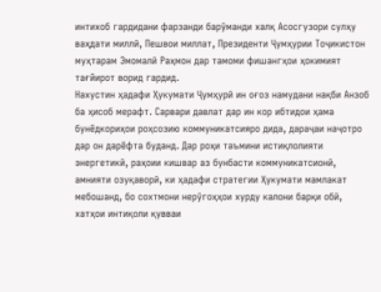интихоб гардидани фарзанди барӯманди халқ Асосгузори сулҳу ваҳдати миллӣ, Пешвои миллат, Президенти Ҷумҳурии Тоҷикистон муҳтарам Эмомалӣ Раҳмон дар тамоми фишангҳои ҳокимият тағйирот ворид гардид.
Нахустин ҳадафи Ҳукумати Ҷумҳурӣ ин оғоз намудани нақби Анзоб ба ҳисоб мерафт. Сарвари давлат дар ин кор ибтидои ҳама бунёдкориҳои роҳсозию коммуникатсияро дида, дараҷаи наҷотро дар он дарёфта буданд. Дар роҳи таъмини истиқлолияти энергетикӣ, раҳоии кишвар аз бунбасти коммуникатсионӣ, амнияти озуқаворӣ, ки ҳадафи стратегии Ҳукумати мамлакат мебошанд, бо сохтмони нерӯгоҳҳои хурду калони барқи обӣ, хатҳои интиқоли қувваи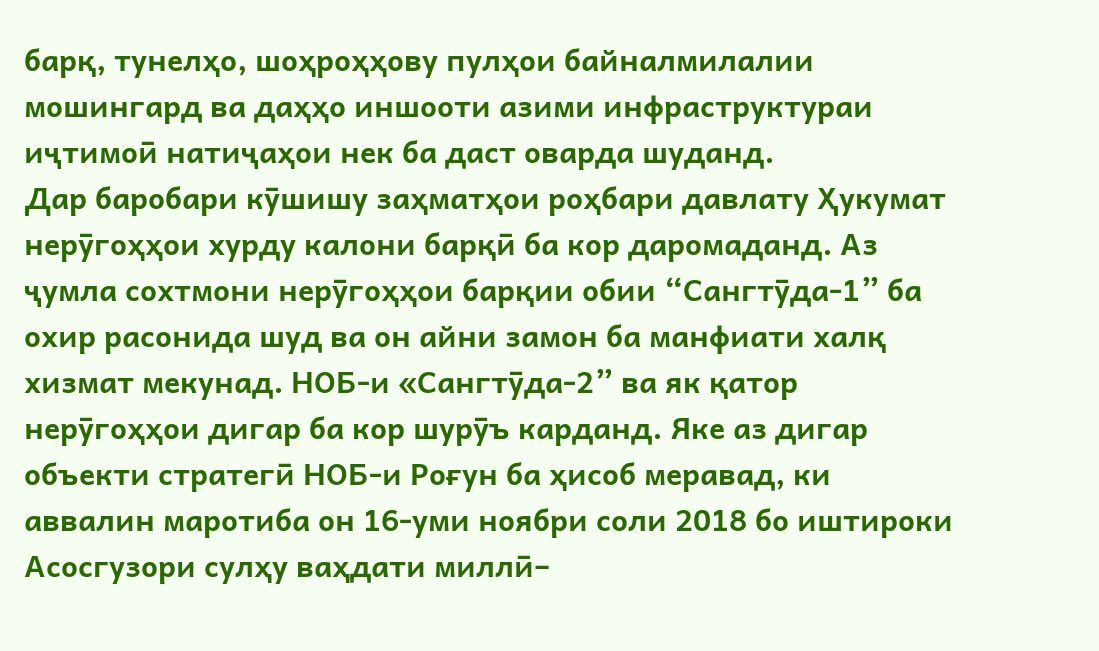барқ, тунелҳо, шоҳроҳҳову пулҳои байналмилалии мошингард ва даҳҳо иншооти азими инфраструктураи иҷтимоӣ натиҷаҳои нек ба даст оварда шуданд.
Дар баробари кӯшишу заҳматҳои роҳбари давлату Ҳукумат нерӯгоҳҳои хурду калони барқӣ ба кор даромаданд. Аз ҷумла сохтмони нерӯгоҳҳои барқии обии “Сангтӯда-1” ба охир расонида шуд ва он айни замон ба манфиати халқ хизмат мекунад. НОБ-и «Сангтӯда-2” ва як қатор нерӯгоҳҳои дигар ба кор шурӯъ карданд. Яке аз дигар объекти стратегӣ НОБ-и Роғун ба ҳисоб меравад, ки аввалин маротиба он 16-уми ноябри соли 2018 бо иштироки Асосгузори сулҳу ваҳдати миллӣ–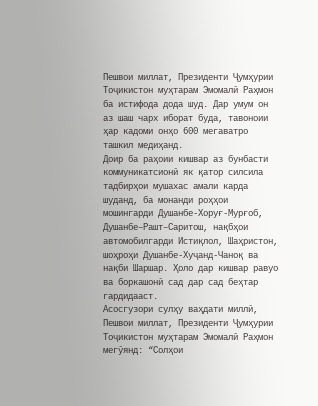Пешвои миллат, Президенти Ҷумҳурии Тоҷикистон муҳтарам Эмомалӣ Раҳмон ба истифода дода шуд. Дар умум он аз шаш чарх иборат буда, тавоноии ҳар кадоми онҳо 600 мегаватро ташкил медиҳанд.
Доир ба раҳоии кишвар аз бунбасти коммуникатсионӣ як қатор силсила тадбирҳои мушахас амали карда шуданд, ба монанди роҳҳои мошингарди Душанбе-Хоруғ-Мурғоб, Душанбе–Рашт–Саритош, нақбҳои автомобилгарди Истиқлол, Шаҳристон, шоҳроҳи Душанбе-Хуҷанд-Чаноқ ва нақби Шаршар. Ҳоло дар кишвар равуо ва боркашонӣ сад дар сад беҳтар гардидааст.
Асосгузори сулҳу ваҳдати миллӣ, Пешвои миллат, Президенти Ҷумҳурии Тоҷикистон муҳтарам Эмомалӣ Раҳмон мегӯянд: “Солҳои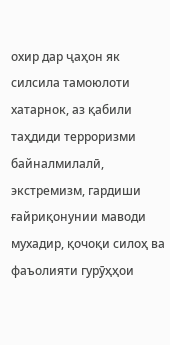охир дар ҷаҳон як силсила тамоюлоти хатарнок, аз қабили таҳдиди терроризми байналмилалӣ, экстремизм, гардиши ғайриқонунии маводи мухадир, қочоқи силоҳ ва фаъолияти гурӯҳҳои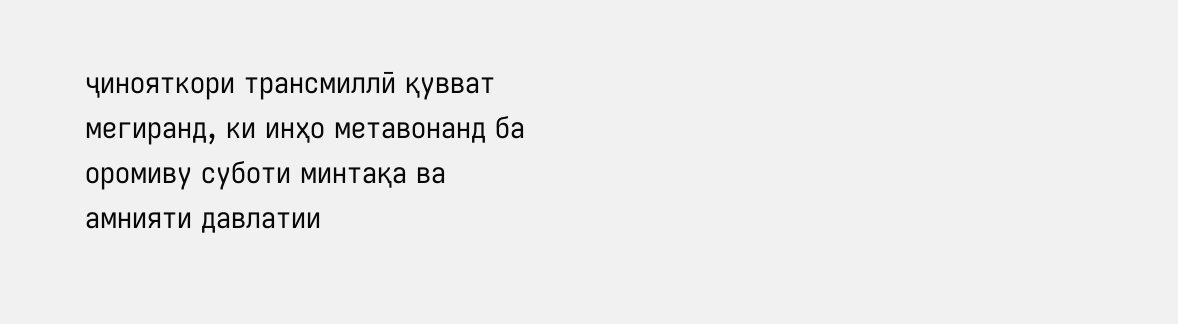ҷинояткори трансмиллӣ қувват мегиранд, ки инҳо метавонанд ба оромиву суботи минтақа ва амнияти давлатии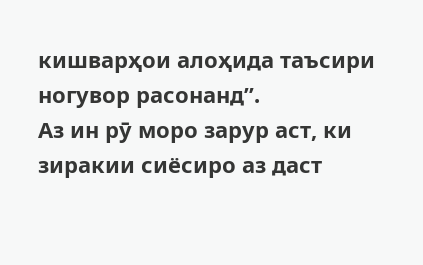кишварҳои алоҳида таъсири ногувор расонанд”.
Аз ин рӯ моро зарур аст, ки зиракии сиёсиро аз даст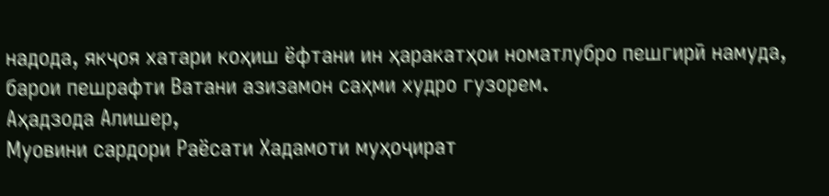надода, якҷоя хатари коҳиш ёфтани ин ҳаракатҳои номатлубро пешгирӣ намуда, барои пешрафти Ватани азизамон саҳми худро гузорем.
Аҳадзода Алишер,
Муовини сардори Раёсати Хадамоти муҳоҷират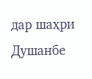дар шаҳри Душанбе